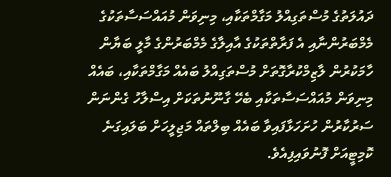ދައުލަތުގެ މުސްތަގިއްލު މަގާމްތަކާއި، މިނިވަން މުއައްސަސާތަކުގެ މެމްބަރުންނާއި އެ ފަރާތްތަކުގެ އާއިލާގެ މެމްބަރުންގެ މާލީ ބަޔާން ހާމަކުރުން ލާޒިމްކުރާގޮތަށް މުސްތަގިއްލު ބައެއް މަގާމްތަކާއި، ބައެއް މިނިވަން މުއައްސަސާތަކާއި ބެހޭ ގާނޫނުތަކަށް އިސްލާހު ގެންނަން ސަރުކާރުން ހުށަހަޅާފައިވާ ބައެއް ބިލްތައް މަޖިލީހަށް ބަލައިގަނެ ކޮމިޓީއަށް ފޮނުވައިފިއެވެ.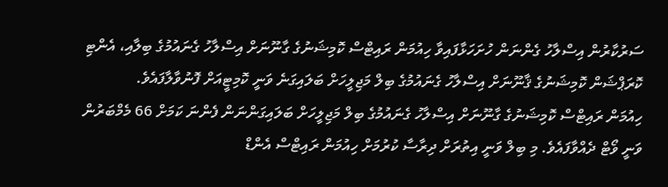ސަރުކާރުން އިސްލާހު ގެންނަން ހުށަހަޅާފައިވާ ހިއުމަން ރައިޓްސް ކޮމިޝަނުގެ ގާނޫނަށް އިސްލާހު ގެނައުމުގެ ބިލާއި، އެންޓި ކޮރަޕްޝަން ކޮމިޝަނުގެ ޤާނޫނަށް އިސްލާހު ގެނައުމުގެ ބިލް މަޖިލީހަށް ބަލައިގަނެ ވަނީ ކޮމިޓީއަށް ފޮނުވާލާފައެވެ.
ހިއުމަން ރައިޓްސް ކޮމިޝަނުގެ ގާނޫނަށް އިސްލާހު ގެނައުމުގެ ބިލް މަޖިލީހަށް ބަލައިގަންނަން ފެންނަ ކަމަށް 66 މެމްބަރުން ވަނީ ވޯޓް ދެއްވާފައެވެ. މި ބިލް ވަނީ އިތުރަށް ދިރާސާ ކުރުމަށް ހިއުމަން ރައިޓްސް އެންޑް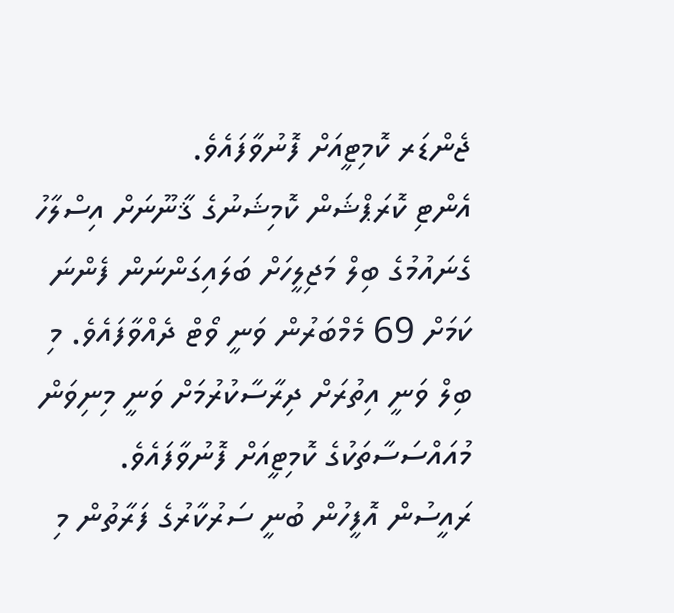ޖެންޑަރ ކޮމިޓީއަށް ފޮނުވާފައެވެ.
އެންޓި ކޮރަޕްޝަން ކޮމިޝަނުގެ ޤާނޫނަށް އިސްލާހު ގެނައުމުގެ ބިލް މަޖިލީހަށް ބަލައިގަންނަން ފެންނަ ކަމަށް 69 މެމްބަރުން ވަނީ ވޯޓް ދެއްވާފައެވެ. މި ބިލް ވަނީ އިތުރަށް ދިރާސާކުރުމަށް ވަނީ މިނިވަން މުއައްސަސާތަކުގެ ކޮމިޓީއަށް ފޮނުވާފައެވެ.
ރައީސުން އޮފީހުން ބުނީ ސަރުކާރުގެ ފަރާތުން މި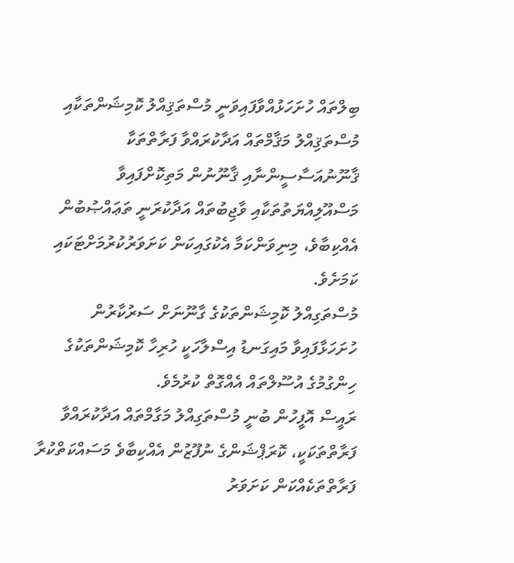ބިލްތައް ހުށަހަޅުއްވާފައިވަނީ މުސްތަޤިއްލު ކޮމިޝަންތަކާއި މުސްތަޤިއްލު މަޤާމްތައް އަދާކުރައްވާ ފަރާތްތަކާ ޤާނޫނުއަސާސީންނާއި ޤާނޫނުން މަތިކޮށްފައިވާ މަސްއޫލިއްޔަތުތަކާއި ވާޖިބުތައް އަދާކުރަނީ ތަޢައްޞުބުން އެއްކިބާވެ، މިނިވަންކަމާ އެކުގައިކަން ކަށަވަރުކުރުމަށްޓަކައި ކަމަށެވެ.
މުސްތަގިއްލު ކޮމިޝަންތަކުގެ ގާނޫނަށް ސަރުކާރުން ހުށަހަޅާފައިވާ މައިގަނޑު އިސްލާހަކީ ހުރިހާ ކޮމިޝަންތަކުގެ ހިންގުމުގެ އުސޫލްތައް އެއްގޮތް ކުރުމެވެ.
ރައީސް އޮފީހުން ބުނީ މުސްތަގިއްލު މަގާމްތައް އަދާކުރައްވާ ފަރާތްތަކަކީ، ކޮރަޕްޝަންގެ ނުފޫޒުން އެއްކިބާވެ މަސައްކަތްކުރާ ފަރާތްތަކެއްކަން ކަށަވަރު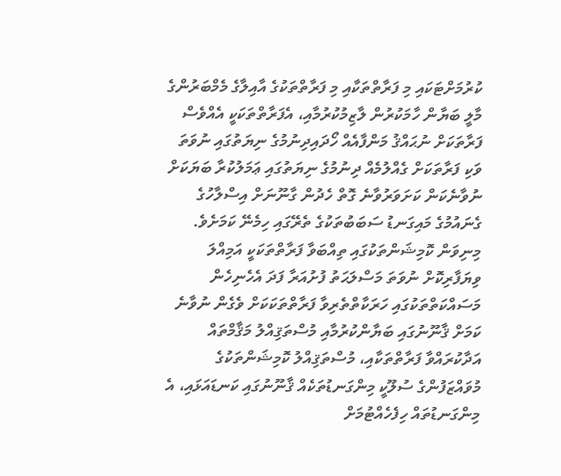ކުރުމަށްޓަކައި މި ފަރާތްތަކާއި މި ފަރާތްތަކުގެ އާއިލާގެ މެމްބަރުންގެ މާލީ ބަޔާން ހާމަކުރުން ލާޒިމުކުރުމާއި، އެފަރާތްތަކަކީ އެއްވެސް ފަރާތަކަށް ނުޙައްޤު މަންފާއެއް ހޯދައިދިނުމުގެ ނިޔަތުގައި ނުވަތަ ވަކި ފަރާތަކަށް ގެއްލުމެއް ދިނުމުގެ ނިޔަތުގައި ޢަމަލުކުރާ ބަޔަކަށް ނުވާނެކަން ކަށަވަރުވާނެ ގޮތް ހެދުން ގާނޫނަށް އިސްލާހުގެ ގެނައުމުގެ މައިގަނޑު ސަބަބުތަކުގެ ތެރޭގައި ހިމެނޭ ކަމަށެވެ.
މިނިވަން ކޮމިޝަންތަކުގައި ތިއްބަވާ ފަރާތްތަކަކީ އަމިއްލަ ވިޔަފާރިކޮށް ނުވަތަ މަސްލަޙަތު ފުށުއަރާ ފަދަ އެހެނިހެން މަސައްކަތްތަކުގައި ހަރަކާތްތެރިވާ ފަރާތްތަކަކަށް ވެގެން ނުވާނެ ކަމަށް ޤާނޫނުގައި ބަޔާންކުރުމާއި މުސްތަޤިއްލު މަޤާމްތައް އަދާކުރައްވާ ފަރާތްތަކާއި، މުސްތަޤިއްލު ކޮމިޝަންތަކުގެ މުވައްޒަފުންގެ ސުލޫކީ މިންގަނޑުތަކެއް ޤާނޫނުގައި ކަނޑައަޅައި، އެ މިންގަނޑުތައް ހިފެހެއްޓުމަށް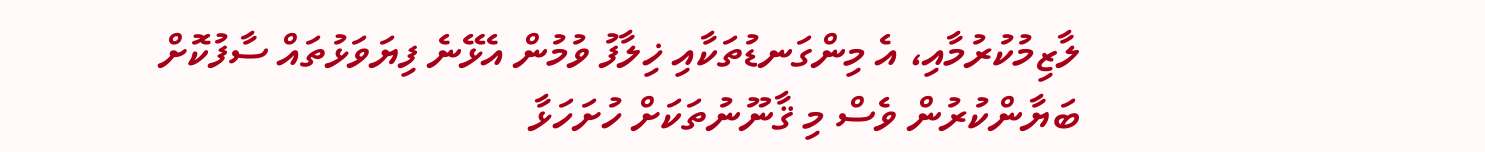ލާޒިމުކުރުމާއި، އެ މިންގަނޑުތަކާއި ޚިލާފު ވުމުން އެޅޭނެ ފިޔަވަޅުތައް ސާފުކޮށް ބަޔާންކުރުން ވެސް މި ޤާނޫނުތަކަށް ހުށަހަޅާ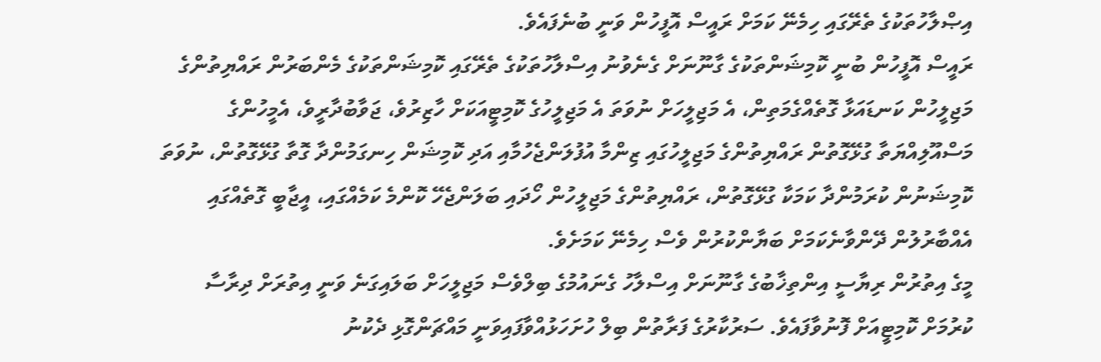އިޞްލާހުތަކުގެ ތެރޭގައި ހިމެނޭ ކަމަށް ރައީސް އޮފީހުން ވަނީ ބުނެފައެވެ.
ރައީސް އޮފީހުން ބުނީ ކޮމިޝަންތަކުގެ ގާނޫނަށް ގެނެވުނު އިސްލާހުތަކުގެ ތެރޭގައި ކޮމިޝަންތަކުގެ މެންބަރުން ރައްޔިތުންގެ މަޖިލީހުން ކަނޑައަޅާ ގޮތެއްގެމަތިން، އެ މަޖިލީހަށް ނުވަތަ އެ މަޖިލީހުގެ ކޮމިޓީއަކަށް ހާޒިރުވެ، ޖަވާބުދާރީވެ، އެމީހުންގެ މަސްއޫލިއްޔަތާ ގުޅޭގޮތުން ރައްޔިތުންގެ މަޖިލީހުގައި ޒިންމާ އުފުލަންޖެހުމާއި އަދި ކޮމިޝަން ހިނގަމުންދާ ގޮތާ ގުޅޭގޮތުން، ނުވަތަ ކޮމިޝަނުން ކުރަމުންދާ ކަމަކާ ގުޅޭގޮތުން، ރައްޔިތުންގެ މަޖިލީހުން ހޯދައި ބަލަންޖެހޭ ކޮންމެ ކަމެއްގައި، އީޖާބީ ގޮތެއްގައި އެއްބާރުލުން ދޭންވާނެކަމަށް ބަޔާންކުރުން ވެސް ހިމެނޭ ކަމަށެވެ.
މީގެ އިތުރުން ރިޔާސީ އިންތިޚާބުގެ ގާނޫނަށް އިސްލާހު ގެނައުމުގެ ބިލްވެސް މަޖިލީހަށް ބަލައިގަނެ ވަނީ އިތުރަށް ދިރާސާ ކުރުމަށް ކޮމިޓީއަށް ފޮނުވާފައެވެ. ސަރުކާރުގެ ފަރާތުން ބިލް ހުށަހަޅުއްވާފައިވަނީ މައްޗަންގޮޅި ދެކުނު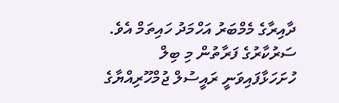ދާއިރާގެ މެމްބަރު އަހްމަދު ހައިތަމް އެވެ. ސަރުކާރުގެ ފަރާތުން މި ބިލް ހުށަހަޅާފައިވަނީ ރައީސުލް ޖުމްހޫރިއްޔާގެ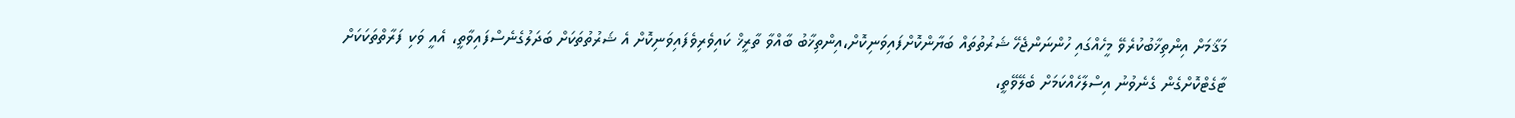މަޤާމަށް އިންތިޚާބުކުރެވޭ މީހެއްގައި ހުންނަންޖެހޭ ޝަރުތުތައް ބަޔާންކޮށްފައިވަނިކޮށް،އިންތިޚާބު ބާއްވާ ތާރީޚް ކައިވެރިވެފައިވަނިކޮށް އެ ޝަރުތުތަކަށް ބަދަލުގެނެސްފައިވާތީ، އެއީ ވަކި ފަރާތްތަކަކަށް ޓާގެޓްކޮށްގެން ގެނެވުނު އިސްލާހެއްކަމަށް ބެލޭވޭތީ،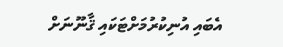އެބައި އުނިކުރުމަށްޓަކައި ޤާނޫނަށް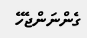ގެންނަންޖެހޭ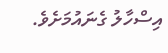އިސްހާލު ގެނައުމަށެވެ.